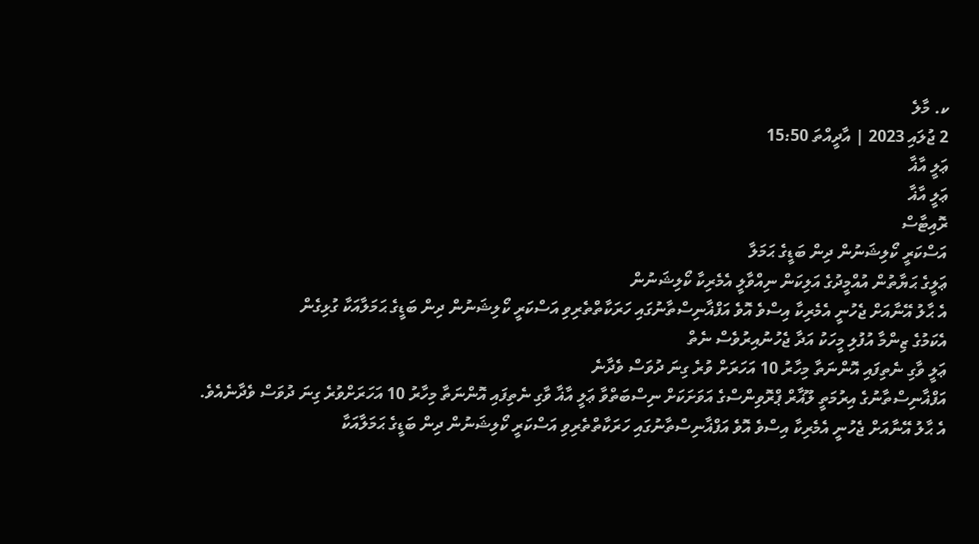ކ. މާލެ
2 ޖުލައި 2023 | އާދީއްތަ 15:50
ޢަލީ އާޣާ
ޢަލީ އާޣާ
ރޮއިޓާސް
އަސްކަރީ ކޯލިޝަނުން ދިން ބަޑީގެ ޙަމަލާ
ޢަލީގެ ޙަޔާތުން އުއްމީދުގެ އަލިކަން ނިއްވާލީ އެމެރިކާ ކޯލިޝަނުން
އެ ޙާލު އޭނާއަށް ޖެހުނީ އެމެރިކާ އިސްވެ އޮވެ އަފްޣާނިސްތާނުގައި ހަރަކާތްތެރިވި އަސްކަރީ ކޯލިޝަނުން ދިން ބަޑީގެ ޙަމަލާއަކާ ގުޅިގެން
އެކަމުގެ ޒިންމާ އުފުލި މީހަކު އަދާ ޖެހުނުއިރުވެސް ނެތް
ޢަލީ ވާގި ނެތިފައި އޮންނަތާ މިހާރު 10 އަހަރަށް ވުރެ ގިނަ ދުވަސް ވެދާނެ
އަފްޣާނިސްތާނުގެ އިރުމަތީ ލޫޣާރް ޕްރޮވިންސްގެ އަވަށަކަށް ނިސްބަތްވާ ޢަލީ އާޣާ ވާގި ނެތިފައި އޮންނަތާ މިހާރު 10 އަހަރަށްވުރެ ގިނަ ދުވަސް ވެދާނެއެވެ. އެ ޙާލު އޭނާއަށް ޖެހުނީ އެމެރިކާ އިސްވެ އޮވެ އަފްޣާނިސްތާނުގައި ހަރަކާތްތެރިވި އަސްކަރީ ކޯލިޝަނުން ދިން ބަޑީގެ ޙަމަލާއަކާ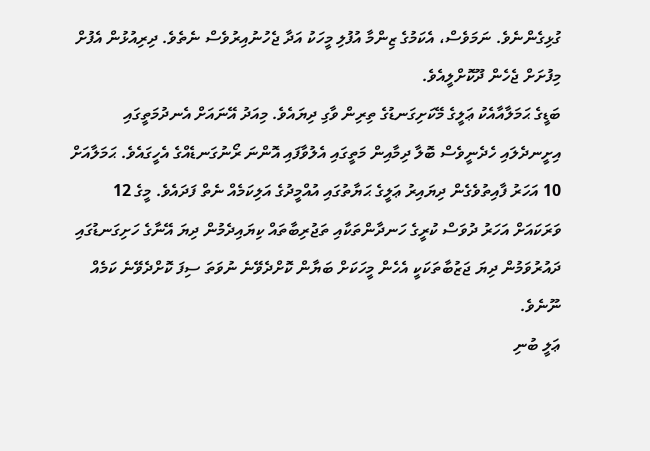ގުޅިގެންނެވެ. ނަމަވެސް، އެކަމުގެ ޒިންމާ އުފުލި މީހަކު އަދާ ޖެހުނުއިރުވެސް ނެތެވެ. ދިރިއުޅުން އެފުށް މިފުށަށް ޖެހެން ދޫކޮށްލީއެވެ.
ބަޑީގެ ޙަމަލާއާއެކު ޢަލީގެ މޭކަށިގަނޑުގެ ތިރިން ވާގި ދިޔައެވެ. މިއަދު އޭނައަށް އެނދުމަތީގައި އިށީނދެލައި ހެދެނީވެސް ބޮލާ ދިމާއިން މަތީގައި އެލުވާފައި އޮންނަ ރޯނުގަނޑެއްގެ އެހީގައެވެ. ޙަމަލާއަށް 10 އަހަރު ފާއިތުވެގެން ދިޔައިރު ޢަލީގެ ޙަޔާތުގައި އުއްމީދުގެ އަލިކަމެއް ނެތް ފަދައެވެ. މީގެ 12 ވަރަކައަށް އަހަރު ދުވަސް ކުރީގެ ހަނދާންތަކާއި ތަޖުރިބާތައް ކިޔައިދެމުން ދިޔަ އޭނާގެ ހަށިގަނޑުގައި ދައުރުވަމުން ދިޔަ ޖަޒުބާތަކަކީ އެހެން މީހަކަށް ބަޔާން ކޮށްދެވޭނެ ނުވަތަ ސިފަ ކޮށްދެވޭނެ ކަމެއް ނޫނެވެ.
ޢަލީ ބުނި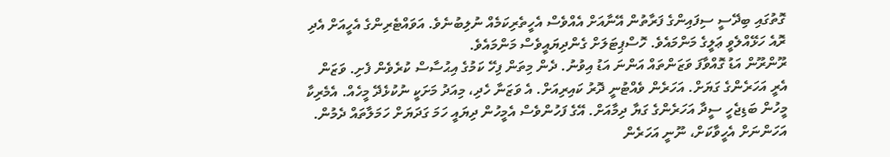ގޮތުގައި ބިދޭސީ ސިފައިންގެ ފަރާތުން އޭނާއަށް އެއްވެސް އެހީތެރިކަމެއް ނުލިބުނެވެ. އަވައްޓެރިންގެ އެހީއަށް އެދި ރޮއެ ހަޅޭއްލެވީ ޢަލީގެ މަންމައެވެ. ހޮސްޕިޓަލަށް ގެންދިޔައީވެސް މަންމައެވެ.
ރޫންރޫން އަޑު ގޮއްވާފަ ވަޒަންތައް އަންނަ އަޑު އިވުނު. ދެން މިތަން ފިހޭ ކަމުގެ އިޙުސާސް ކުރެވެން ފެށި. ވަޒަން އެރީ އަހަރެންގެ ގަޔަށް. އަހަރެން ވެއްޓުނީ ދޮރު ކައިރިއަށް. އެ ވަޒަނާ ހެދި، މިއަދު މަށަކީ ނުކުޅެދޭ މީހެއް. އެމެރިކާ މީހުން ބަޑިޖެހީ ސީދާ އަހަރެންގެ ގަޔާ ދިމާއަށް. އޭގެ ފަހުންވެސް އެމީހުން ދިޔައީ ހަމަ ގަދަޔަށް ހަމަލާތައް ދެމުން. އަހަންނަށް އެހީވާކަށް، ނޫނީ އަހަރެން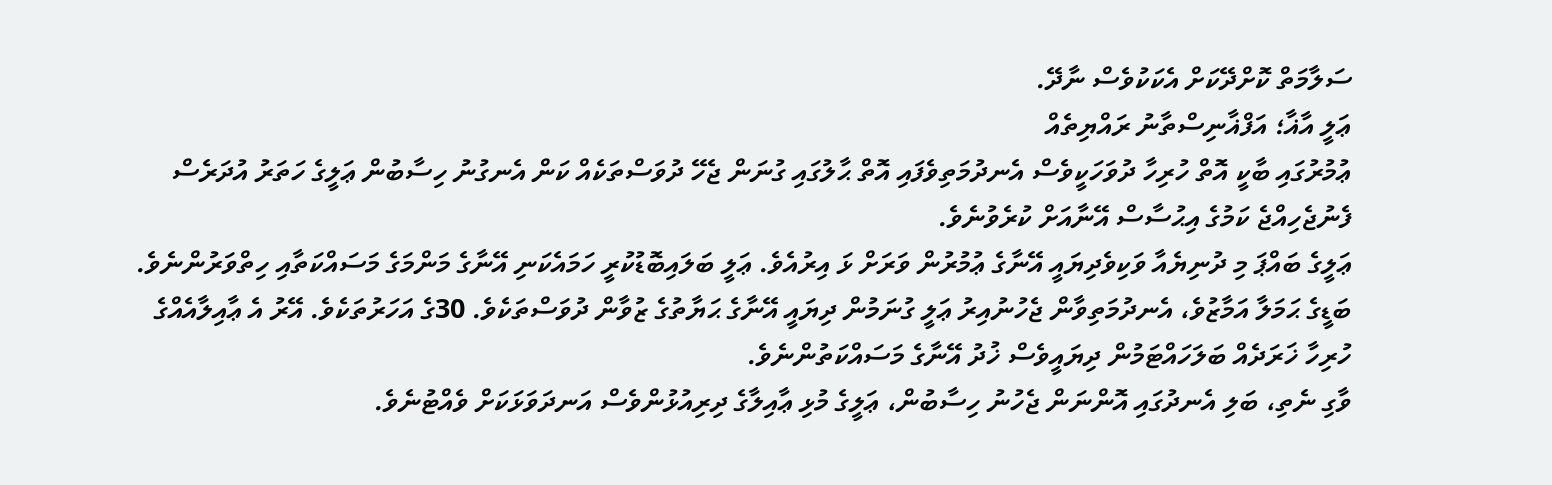ސަލާމަތް ކޮށްދޭކަށް އެކަކުވެސް ނާދޭ.
ޢަލީ އާޣާ؛ އަފްޣާނިސްތާނު ރައްޔިތެއް
ޢުމުރުގައި ބާކީ އޮތް ހުރިހާ ދުވަހަކީވެސް އެނދުމަތިވެފައި އޮތް ޙާލުގައި ގުނަން ޖެހޭ ދުވަސްތަކެއް ކަން އެނގުނު ހިސާބުން ޢަލީގެ ހަތަރު އުދަރެސް ފެނުޖެހިއްޖެ ކަމުގެ އިޙުސާސް އޭނާއަށް ކުރެވުނެވެ.
ޢަލީގެ ބައްޕަ މި ދުނިޔެއާ ވަކިވެދިޔައީ އޭނާގެ ޢުމުރުން ވަރަށް ޅަ އިރުއެވެ. ޢަލީ ބަލައިބޮޑުކުރީ ހަމައެކަނި އޭނާގެ މަންމަގެ މަސައްކަތާއި ހިތްވަރުންނެވެ. ބަޑީގެ ޙަމަލާ އަމާޒުވެ، އެނދުމަތިވާން ޖެހުނުއިރު ޢަލީ ގުނަމުން ދިޔައީ އޭނާގެ ޙަޔާތުގެ ޒުވާން ދުވަސްތަކެވެ. 30ގެ އަހަރުތަކެވެ. އޭރު އެ ޢާއިލާއެއްގެ ހުރިހާ ޚަރަދެއް ބަލަހައްޓަމުން ދިޔައީވެސް ޚުދު އޭނާގެ މަސައްކަތުންނެވެ.
ވާގި ނެތި، ބަލި އެނދުގައި އޮންނަން ޖެހުނު ހިސާބުން، ޢަލީގެ މުޅި ޢާއިލާގެ ދިރިއުޅުންވެސް އަނދަވަޅަކަށް ވެއްޓުނެވެ.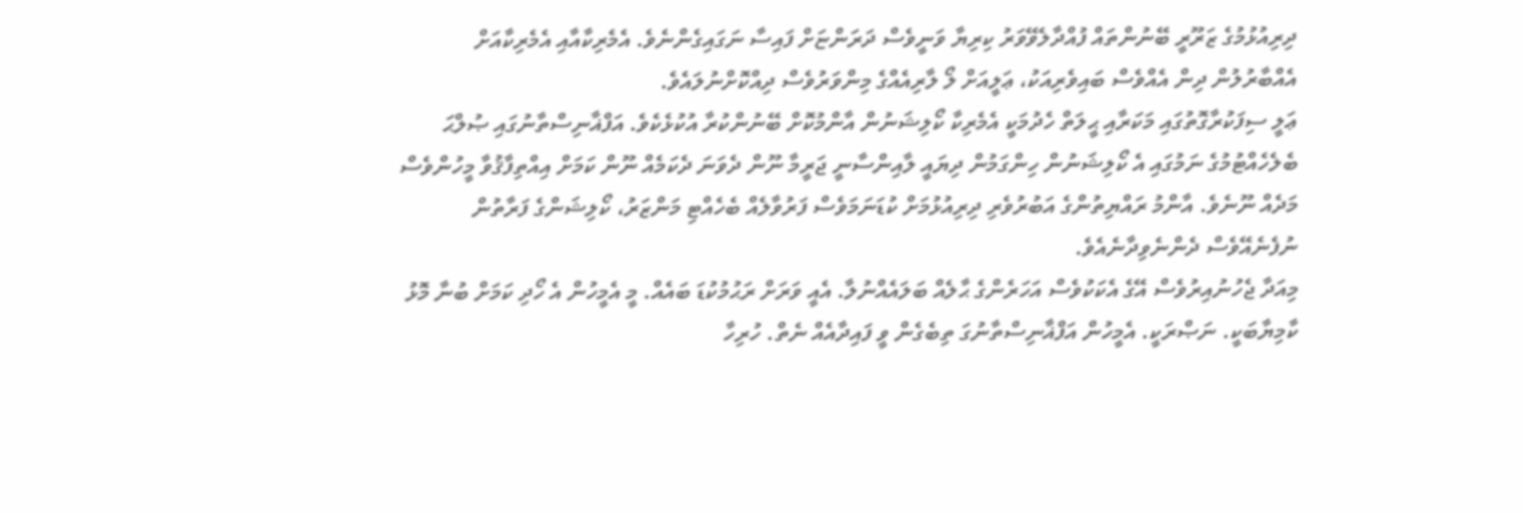ދިރިއުޅުމުގެ ޒަރޫރީ ބޭނުންތައް ފުއްދާލެވޭވަރު ކިރިޔާ ވަނީވެސް ދަރަންޏަށް ފައިސާ ނަގައިގެންނެވެ. އެމެރިކާއާއި އެމެރިކާއަށް އެއްބާރުލުން ދިން އެއްވެސް ބައިވެރިއަކު، ޢަލީއަށް ލޯ ލާރިއެއްގެ މިންވަރުވެސް ދިއްކޮށްނުލައެވެ.
ޢަލީ ސިފަކުރާގޮތުގައި މަކަރާއި ޙީލަތް ހެދުމަކީ އެމެރިކާ ކޯލިޝަނުން އާންމުކޮށް ބޭނުންކުރާ އުކުޅެކެވެ. އަފްޣާނިސްތާނުގައި ޞުލްޙަ ބެލެހެއްޓުމުގެ ނަމުގައި އެ ކޯލިޝަނުން ހިންގަމުން ދިޔައީ ލާއިންސާނީ ޖަރީމާ ނޫން ދެވަނަ ދެކަމެއް ނޫން ކަމަށް އިއްތިފާޤުވާ މީހުންވެސް މަދެއް ނޫނެވެ. އާންމު ރައްޔިތުންގެ އަބުރުވެރި ދިރިއުޅުމަށް ކުޑަނަމަވެސް ފަރުވާލެއް ބެހެއްޓި މަންޒަރު، ކޯލިޝަންގެ ފަރާތުން ނުފެނެއޭވެސް ދެންނެވިދާނެއެވެ.
މިއަދާ ޖެހުނުއިރުވެސް އޭގެ އެކަކުވެސް އަހަރެންގެ ޙާލެއް ބަލައެއްނުލާ. އެއީ ވަރަށް ރަޙުމުކުޑަ ބައެއް. މީ އެމީހުން އެ ހޯދި ކަމަށް ބުނާ މޮޅު ކާމިޔާބަކީ. ނަޞްރަކީ. އެމީހުން އަފްޣާނިސްތާނުގަ ތިބެގެން ވީ ފައިދާއެއް ނެތް. ހުރިހާ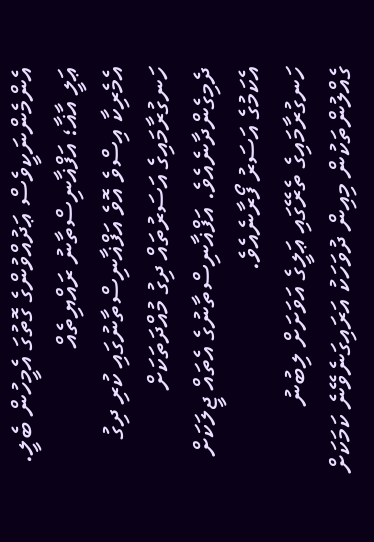އެންމެންނަކީވެސް ޢަދުއްވުންގެ ގޮތުގަ އެމީހުން ބެލީ.
ޢަލީ އާޣާ؛ އަފްޣާނިސްތާނު ރައްޔިތެއް
އެމެރިކާ އިސްވެ އޮވެ އަފްޣާނިސްތާނުގައި ކުރި ދިގު ހަނގުރާމައިގެ އަސަރުތައް ދިގު މުއްދަތަކަށް ދެމިގެންދާނެއެވެ. އަފްޣާނިސްތާނުގެ އެތައް ޖީލަކަށް އެކަމުގެ އަސަރު ފޯރާނެއެވެ.
ހަނގުރާމައިގެ ތެރޭގައި ޢަލީގެ އަވަށަށް ލިބުނު ގެއްލުންތަކުން މިއިން ދުވަހަކު އަރައިގަނެވޭނެ ކަމަކަށް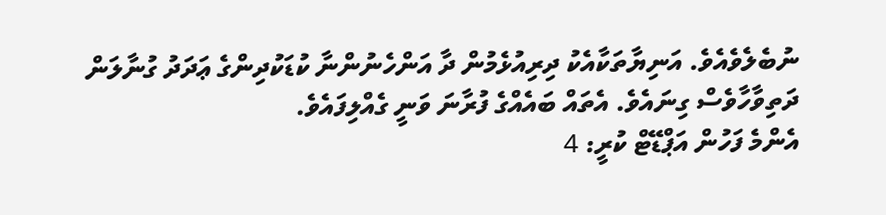ނުބެލެވެއެވެ. އަނިޔާތަކާއެކު ދިރިއުޅެމުން ދާ އަންހެނުންނާ ކުޑަކުދިންގެ ޢަދަދު ގުނާލަން ދަތިވާހާވެސް ގިނައެވެ. އެތައް ބައެއްގެ ފުރާނަ ވަނީ ގެއްލިފައެވެ.
އެންމެ ފަހުން އަޕްޑޭޓް ކުރީ: 4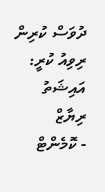ދުވަސް ކުރިން
ރިވިއު ކުރީ: އައިޝަތު ރިޔާޒް
- ކޮމެންޓް